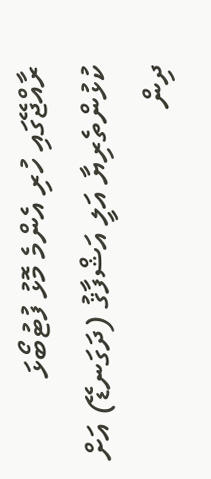ރާއްޖޭގައި ހުރި އެންމެ މޮޅު ފުޓުބޯޅަ ކުޅުންތެރިޔާ އަލީ އަޝްފާޤު (ދަގަނޑޭ) އަށް ދިން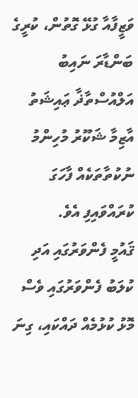ވަޒީފާއާ ގުޅޭ ގޮތުން، ކުރީގެ ބަންޑާރަ ނައިބު އަލްއުސްތާޛާ ޢައިޝަތު އާޒިމާ ޝަކޫރު މުހިންމު ނުކުތާތަކެއް ފާހަގަ ކުރައްވައިފި އެވެ.
ޤައުމީ ފެންވަރުގައި އަދި ކުލަބު ފެންވަރުގައި ވެސް މޮޅު ކުޅުމެއް ދައްކައި، ގިނަ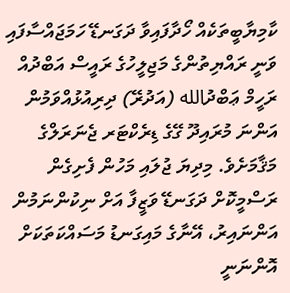ކާމިޔާބީތަކެއް ހޯދާފައިވާ ދަގަނޑޭ ހަމަޖައްސާފައި ވަނީ ރައްޔިތުންގެ މަޖިލީހުގެ ރައީސް އަބްދުއް ރަހީމް ޢަބްދުالله (އަދުރޭ) ދިރިއުޅުއްވަމުން އަންނަ މުރައިދޫ ގޭގެ ޑިރެކްޓަރ ޖެނަރަލްގެ މަޤާމަށެވެ. މިދިޔަ ޖުލައި މަހުން ފެށިގެން ރަސްމީކޮށް ދަގަނޑޭ ވަޒީފާ އަށް ނިކުންނަމުން އަންނައިރު، އޭނާގެ މައިގަނޑު މަސައްކަތަކަށް އޮންނަނީ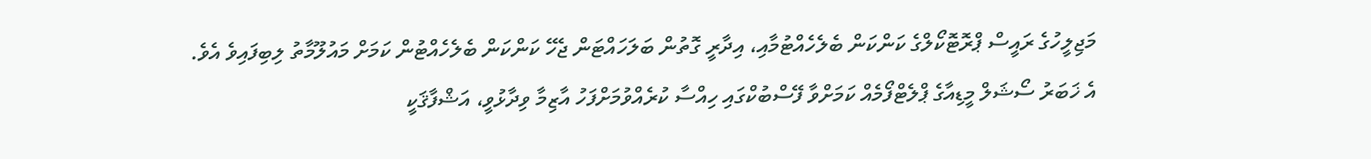މަޖިލީހުގެ ރައީސް ޕްރޮޓޮކޯލްގެ ކަންކަން ބެލެހެއްޓުމާއި، އިދާރީ ގޮތުން ބަލަހައްޓަން ޖެހޭ ކަންކަން ބެލެހެއްޓުން ކަމަށް މައުލޫމާތު ލިބިފައިވެ އެވެ.
އެ ޚަބަރު ސޯޝަލް މީޑިއާގެ ޕްލެޓްފޯމެއް ކަމަށްވާ ފޭސްބުކްގައި ހިއްސާ ކުރެއްވުމަށްފަހު އާޒިމާ ވިދާޅުވީ، އަޝްފާޤަކީ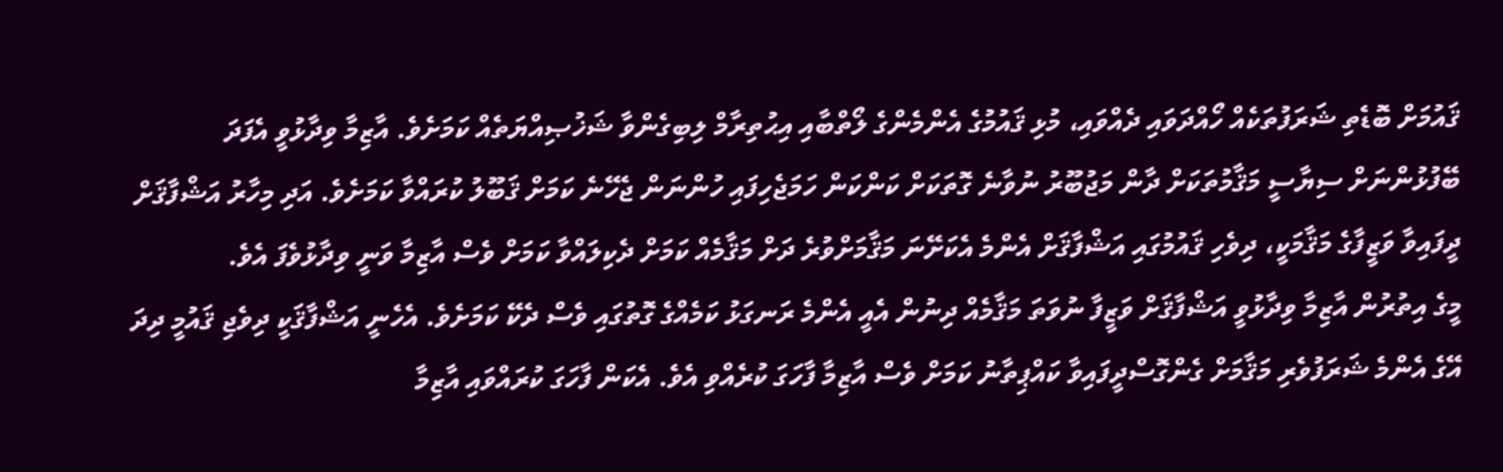ޤައުމަށް ބޮޑެތި ޝަރަފުތަކެއް ހޯއްދަވައި ދެއްވައި، މުޅި ޤައުމުގެ އެންމެންގެ ލޯތްބާއި އިޙުތިރާމް ލިބިގެންވާ ޝަޚުޞިއްޔަތެއް ކަމަށެވެ. އާޒިމާ ވިދާޅުވީ އެފަދަ ބޭފުޅުންނަށް ސިޔާސީ މަޤާމުތަކަށް ދާން މަޖުބޫރު ނުވާނެ ގޮތަކަށް ކަންކަން ހަމަޖެހިފައި ހުންނަން ޖެހޭނެ ކަމަށް ޤަބޫލު ކުރައްވާ ކަމަށެވެ. އަދި މިހާރު އަޝްފާޤަށް ދީފައިވާ ވަޒީފާގެ މަޤާމަކީ، ދިވެހި ޤައުމުގައި އަޝްފާޤަށް އެންމެ އެކަށޭނަ މަޤާމަށްވުރެ ދަށް މަޤާމެއް ކަމަށް ދެކިލައްވާ ކަމަށް ވެސް އާޒިމާ ވަނީ ވިދާޅުވެފަ އެވެ.
މީގެ އިތުރުން އާޒިމާ ވިދާޅުވީ އަޝްފާޤަށް ވަޒީފާ ނުވަތަ މަޤާމެއް ދިނުން އެއީ އެންމެ ރަނގަޅު ކަމެއްގެ ގޮތުގައި ވެސް ދެކޭ ކަމަށެވެ. އެހެނީ އަޝްފާޤަކީ ދިވެޖި ޤައުމީ ދިދަ އޭގެ އެންމެ ޝަރަފުވެރި މަޤާމަށް ގެންގޮސްދީފައިވާ ކައްޕިތާނު ކަމަށް ވެސް އާޒިމާ ފާހަގަ ކުރެއްވި އެވެ. އެކަން ފާހަގަ ކުރައްވައި އާޒިމާ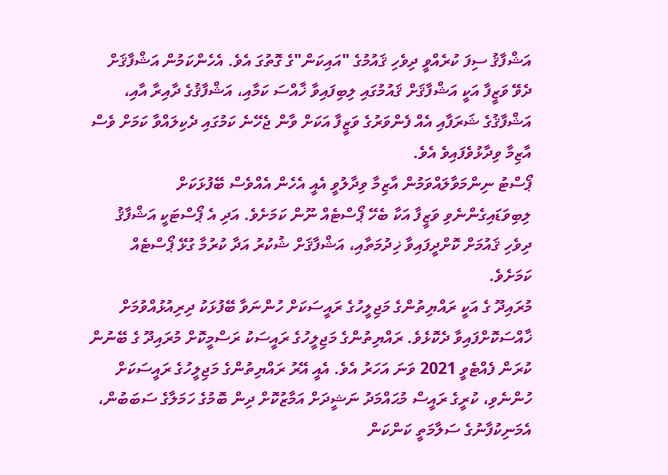އަޝްފާޤު ސިފަ ކުރެއްވީ ދިވެހި ޤައުމުގެ "އައިކަން"ގެ ގޮތުގަ އެވެ. އެހެންކަމުން އަޝްފާޤަށް ދެވޭ ވަޒީފާ އަކީ އަޝްފާޤަށް ޤައުމުގައި ލިބިފައިވާ ޚާއްސަ ކަމާއި، އަޝްފާޤުގެ ދާއިރާ އާއި، އަޝްފާޤުގެ ޝަރަފާއި އެއް ފެންވަރުގެ ވަޒީފާ އަކަށް ވާން ޖެހޭނެ ކަމުގައި ދެކިލައްވާ ކަމަށް ވެސް އާޒިމާ ވިދާޅުވެފައިވެ އެވެ.
ޕޯސްޓު ނިންމަވާލައްވަމުން އާޒިމާ ވިދާލުވީ އެއީ އެހެން އެއްވެސް ބޭފުޅަކަށް ލިބިވަޑައިގެންނެވި ވަޒީފާ އަކާ ބެހޭ ޕޯސްޓެއް ނޫން ކަމަށެވެ. އަދި އެ ޕޯސްޓަކީ އަޝްފާޤު ދިވެހި ޤައުމަށް ކޮށްދީފައިވާ ޚިދުމަތާއި، އަޝްފާޤަށް ޝުކުރު އަދާ ކުރުމާ ގުޅޭ ޕޯސްޓެއް ކަމަށެވެ.
މުރައިދޫ ގެ އަކީ ރައްޔިތުންގެ މަޖިލީހުގެ ރައީސަކަށް ހުންނަވާ ބޭފުޅަކު ދިރިއުޅުއްވުމަށް ޚާއްސަކޮށްފައިވާ ދެކޮޅެވެ. ރައްޔިތުންގެ މަޖިލީހުގެ ރައީސަކު ރަސްމީކޮށް މުރައިދޫ ގެ ބޭނުން ކުރަން ފެއްޓެވީ 2021 ވަނަ އަހަރު އެވެ. އެއީ އޭރު ރައްޔިތުންގެ މަޖިލީހުގެ ރައީސަކަށް ހުންނެވި، ކުރީގެ ރައީސް މުޙައްމަދު ނަޝީދަށް އަމާޒުކޮށް ދިން ބޮމުގެ ހަމަލާގެ ސަބަބުން، އެމަނިކުފާނުގެ ސަލާމަތީ ކަންކަން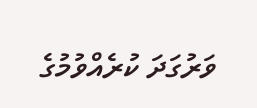ވަރުގަދަ ކުރެއްވުމުގެ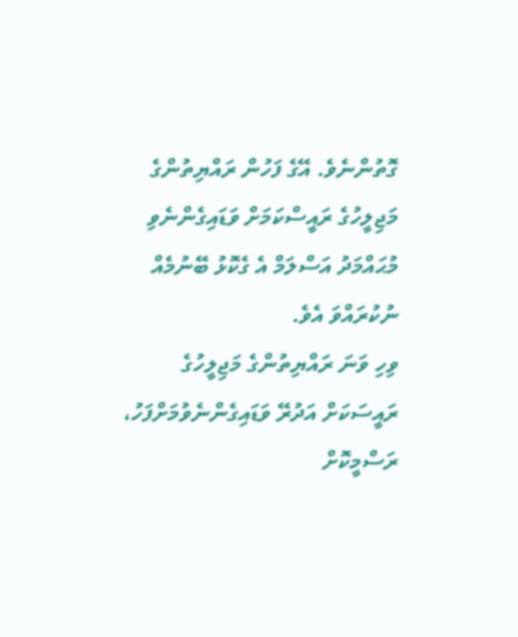ގޮތުންނެވެ. އޭގެ ފަހުން ރައްޔިތުންގެ މަޖިލީހުގެ ރައީސްކަމަށް ވަޑައިގެންނެވި މުޙައްމަދު އަސްލަމް އެ ގެކޮޅު ބޭނުމެއް ނުކުރައްވަ އެވެ.
ވިހި ވަނަ ރައްޔިތުންގެ މަޖިލީހުގެ ރައީސަކަށް އަދުރޭ ވަޑައިގެންނެވުމަށްފަހު، ރަސްމީކޮށް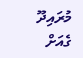މުރައިދޫ ގެއަށް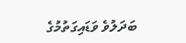ބަދަލުވެ ވަޑައިގަތުމުގެ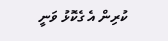ކުރިން އެ ގެކޮޅު ވަނީ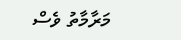މަރާމާތު ވެސް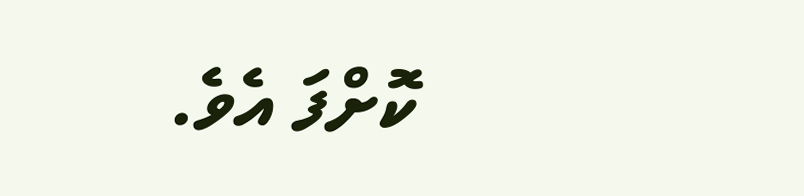ކޮށްފަ އެވެ.